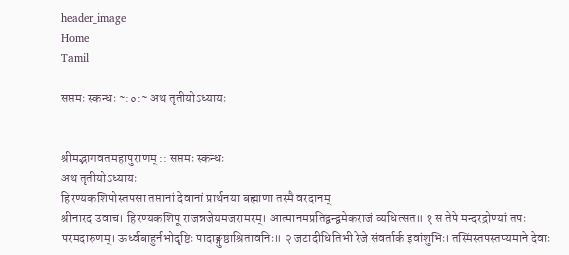header_image
Home
Tamil

सप्तमः स्कन्धः ~:०:~ अथ तृतीयोऽध्यायः


श्रीमद्भागवतमहापुराणम् :: सप्तमः स्कन्धः
अथ तृतीयोऽध्यायः
हिरण्यकशिपोस्तपसा तप्तानां देवानां प्रार्थनया बह्माणा तस्मै वरदानम्
श्रीनारद उवाच। हिरण्यकशिपू राजन्नजेयमजरामरम्। आत्मानमप्रतिद्वन्द्वमेकराजं व्यधित्सत॥ १ स तेपे मन्दरद्रोण्यां तपः परमदारुणम्। ऊर्ध्वबाहुर्नभोदृष्टिः पादाङ्गुष्ठाश्रितावनिः॥ २ जटादीधितिभी रेजे संवर्तार्क इवांशुभिः। तस्मिंस्तपस्तप्यमाने देवाः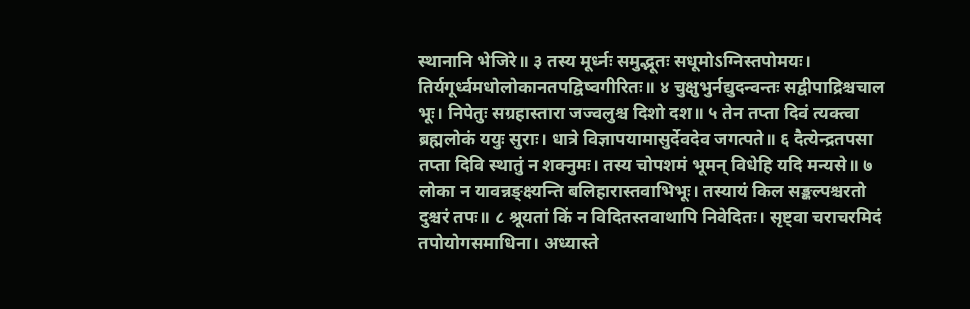स्थानानि भेजिरे॥ ३ तस्य मूर्ध्नः समुद्भूतः सधूमोऽग्निस्तपोमयः। तिर्यगूर्ध्वमधोलोकानतपद्विष्वगीरितः॥ ४ चुक्षुभुर्नद्युदन्वन्तः सद्वीपाद्रिश्चचाल भूः। निपेतुः सग्रहास्तारा जज्वलुश्च दिशो दश॥ ५ तेन तप्ता दिवं त्यक्त्वा ब्रह्मलोकं ययुः सुराः। धात्रे विज्ञापयामासुर्देवदेव जगत्पते॥ ६ दैत्येन्द्रतपसा तप्ता दिवि स्थातुं न शक्नुमः। तस्य चोपशमं भूमन् विधेहि यदि मन्यसे॥ ७ लोका न यावन्नङ्क्ष्यन्ति बलिहारास्तवाभिभूः। तस्यायं किल सङ्कल्पश्चरतो दुश्चरं तपः॥ ८ श्रूयतां किं न विदितस्तवाथापि निवेदितः। सृष्ट्वा चराचरमिदं तपोयोगसमाधिना। अध्यास्ते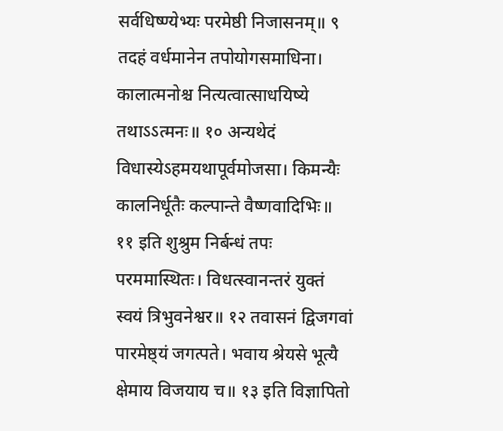सर्वधिष्ण्येभ्यः परमेष्ठी निजासनम्॥ ९ तदहं वर्धमानेन तपोयोगसमाधिना। कालात्मनोश्च नित्यत्वात्साधयिष्ये तथाऽऽत्मनः॥ १० अन्यथेदं विधास्येऽहमयथापूर्वमोजसा। किमन्यैः कालनिर्धूतैः कल्पान्ते वैष्णवादिभिः॥ ११ इति शुश्रुम निर्बन्धं तपः परममास्थितः। विधत्स्वानन्तरं युक्तं स्वयं त्रिभुवनेश्वर॥ १२ तवासनं द्विजगवां पारमेष्ठ्यं जगत्पते। भवाय श्रेयसे भूत्यै क्षेमाय विजयाय च॥ १३ इति विज्ञापितो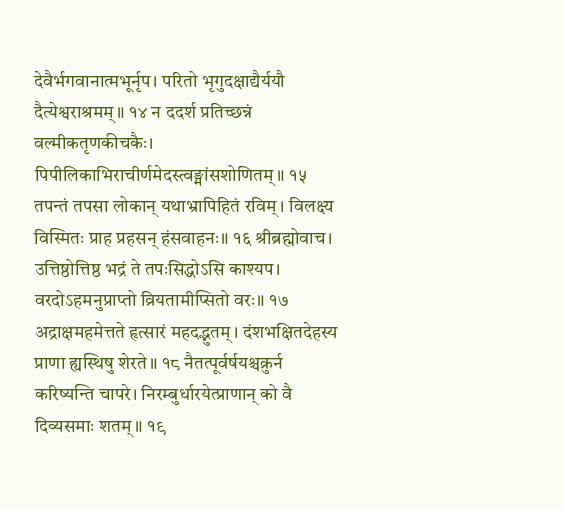देवैर्भगवानात्मभूर्नृप। परितो भृगुदक्षाद्यैर्ययौ दैत्येश्वराश्रमम्॥ १४ न ददर्श प्रतिच्छन्नं वल्मीकतृणकीचकैः। पिपीलिकाभिराचीर्णमेदस्त्वङ्मांसशोणितम्॥ १५ तपन्तं तपसा लोकान् यथाभ्रापिहितं रविम्। विलक्ष्य विस्मितः प्राह प्रहसन् हंसवाहनः॥ १६ श्रीब्रह्मोवाच। उत्तिष्ठोत्तिष्ठ भद्रं ते तपःसिद्धोऽसि काश्यप। वरदोऽहमनुप्राप्तो व्रियतामीप्सितो वरः॥ १७ अद्राक्षमहमेत्तते हृत्सारं महदद्भुतम्। दंशभक्षितदेहस्य प्राणा ह्यस्थिषु शेरते॥ १८ नैतत्पूर्वर्षयश्चक्रुर्न करिष्यन्ति चापरे। निरम्बुर्धारयेत्प्राणान् को वै दिव्यसमाः शतम्॥ १९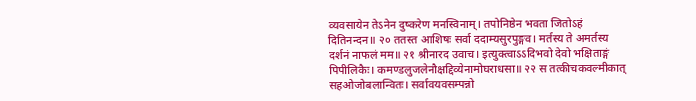व्यवसायेन तेऽनेन दुष्करेण मनस्विनाम्। तपोनिष्ठेन भवता जितोऽहं दितिनन्दन॥ २० ततस्त आशिषः सर्वा ददाम्यसुरपुङ्गव। मर्तस्य ते अमर्तस्य दर्शनं नाफलं मम॥ २१ श्रीनारद उवाच। इत्युक्त्वाऽऽदिभवो देवो भक्षिताङ्गं पिपीलिकैः। कमण्डलुजलेनौक्षद्दिव्येनामोघराधसा॥ २२ स तत्कीचकवल्मीकात् सहओजोबलान्वितः। सर्वावयवसम्पन्नो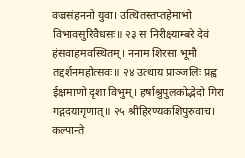वज्रसंहननो युवा। उत्थितस्तप्तहेमाभो विभावसुरिवैधसः॥ २३ स निरीक्ष्याम्बरे देवं हंसवाहमवस्थितम्। ननाम शिरसा भूमौ तद्दर्शनमहोत्सवः॥ २४ उत्थाय प्राञ्जलिः प्रह्व ईक्षमाणो दृशा विभुम्। हर्षाश्रुपुलकोद्भेदो गिरा गद्गदयागृणात्॥ २५ श्रीहिरण्यकशिपुरुवाच। कल्पान्ते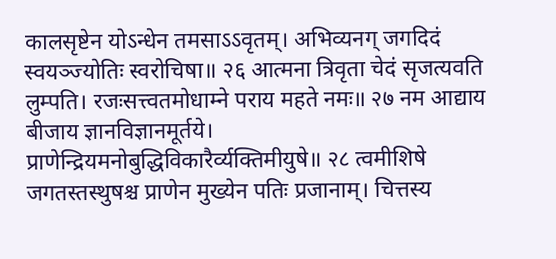कालसृष्टेन योऽन्धेन तमसाऽऽवृतम्। अभिव्यनग् जगदिदं स्वयञ्ज्योतिः स्वरोचिषा॥ २६ आत्मना त्रिवृता चेदं सृजत्यवति लुम्पति। रजःसत्त्वतमोधाम्ने पराय महते नमः॥ २७ नम आद्याय बीजाय ज्ञानविज्ञानमूर्तये। प्राणेन्द्रियमनोबुद्धिविकारैर्व्यक्तिमीयुषे॥ २८ त्वमीशिषे जगतस्तस्थुषश्च प्राणेन मुख्येन पतिः प्रजानाम्। चित्तस्य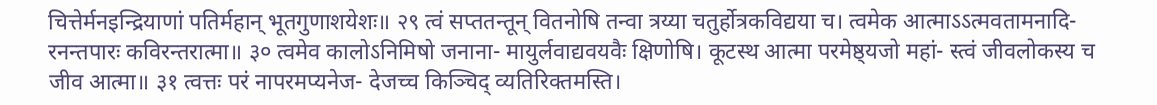चित्तेर्मनइन्द्रियाणां पतिर्महान् भूतगुणाशयेशः॥ २९ त्वं सप्ततन्तून् वितनोषि तन्वा त्रय्या चतुर्होत्रकविद्यया च। त्वमेक आत्माऽऽत्मवतामनादि- रनन्तपारः कविरन्तरात्मा॥ ३० त्वमेव कालोऽनिमिषो जनाना- मायुर्लवाद्यवयवैः क्षिणोषि। कूटस्थ आत्मा परमेष्ठ्यजो महां- स्त्वं जीवलोकस्य च जीव आत्मा॥ ३१ त्वत्तः परं नापरमप्यनेज- देजच्च किञ्चिद् व्यतिरिक्तमस्ति।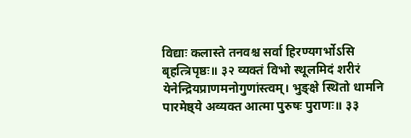विद्याः कलास्ते तनवश्च सर्वा हिरण्यगर्भोऽसि बृहत्त्रिपृष्ठः॥ ३२ व्यक्तं विभो स्थूलमिदं शरीरं येनेन्द्रियप्राणमनोगुणांस्त्वम्। भुङ्क्षे स्थितो धामनि पारमेष्ठ्ये अव्यक्त आत्मा पुरुषः पुराणः॥ ३३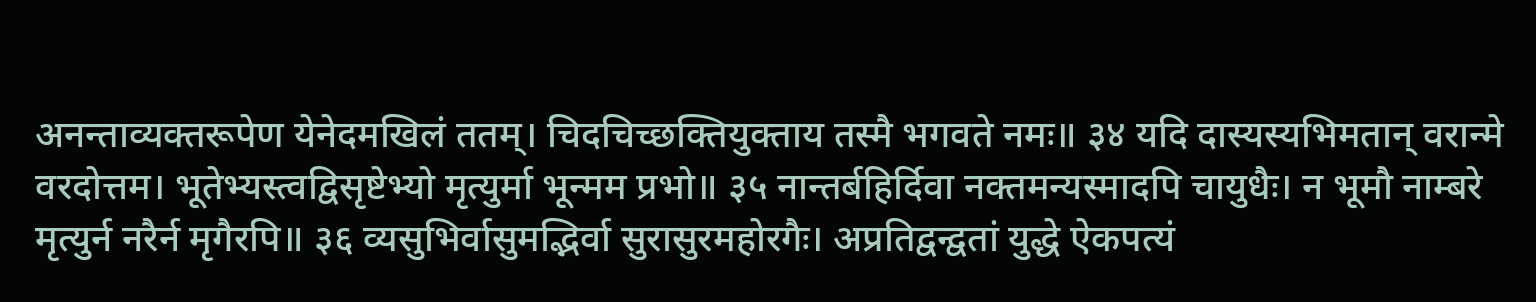अनन्ताव्यक्तरूपेण येनेदमखिलं ततम्। चिदचिच्छक्तियुक्ताय तस्मै भगवते नमः॥ ३४ यदि दास्यस्यभिमतान् वरान्मे वरदोत्तम। भूतेभ्यस्त्वद्विसृष्टेभ्यो मृत्युर्मा भून्मम प्रभो॥ ३५ नान्तर्बहिर्दिवा नक्तमन्यस्मादपि चायुधैः। न भूमौ नाम्बरे मृत्युर्न नरैर्न मृगैरपि॥ ३६ व्यसुभिर्वासुमद्भिर्वा सुरासुरमहोरगैः। अप्रतिद्वन्द्वतां युद्धे ऐकपत्यं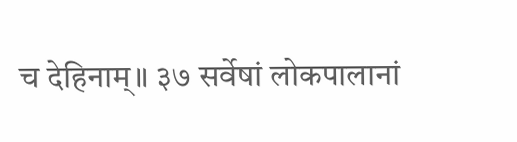च देहिनाम्॥ ३७ सर्वेषां लोकपालानां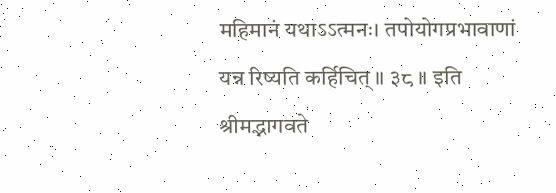महिमानं यथाऽऽत्मनः। तपोयोगप्रभावाणां यन्न रिष्यति कर्हिचित्॥ ३८ ॥ इति श्रीमद्भागवते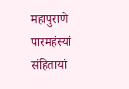महापुराणे पारमहंस्यां संहितायां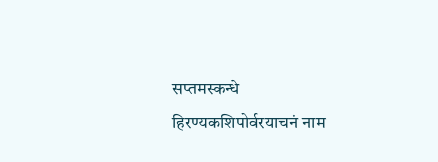सप्तमस्कन्धे हिरण्यकशिपोर्वरयाचनं नाम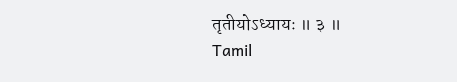तृतीयोऽध्यायः ॥ ३ ॥
Tamil